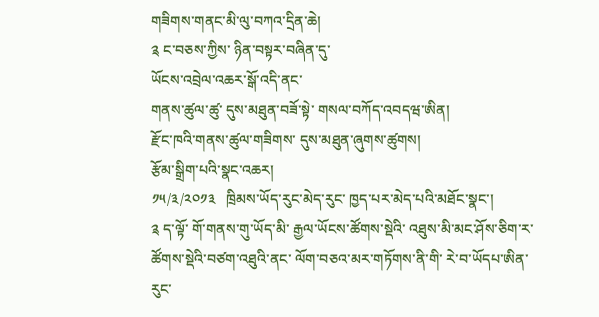གཟིགས་གནང་མི་ལུ་བཀའ་དྲིན་ཆེ།
༉ ང་བཅས་ཀྱིས་ ཉིན་བསྟར་བཞིན་དུ་
ཡོངས་འབྲེལ་འཆར་སྒོ་འདི་ནང་
གནས་ཚུལ་ཚུ་ དུས་མཐུན་བཟོ་སྟེ་ གསལ་བཀོད་འབདཝ་ཨིན།
རྫོང་ཁའི་གནས་ཚུལ་གཟིགས་ དུས་མཐུན་ཞུགས་ཚུགས།
རྩོམ་སྒྲིག་པའི་སྣང་འཆར།
༡༥/༣/༢༠༡༣   ཁྲིམས་ཡོད་རུང་མེད་རུང་ ཁྱད་པར་མེད་པའི་མཐོང་སྣང་།
༉ ད་ལྟོ་ གོ་གནས་གུ་ཡོད་མི་ རྒྱལ་ཡོངས་ཚོགས་སྡེའི་ འཐུས་མི་མང་ཤོས་ཅིག་ར་ ཚོགས་སྡེའི་བཙག་འཐུའི་ནང་ ལོག་བཅའ་མར་གཏོགས་ནི་གི་ རེ་བ་ཡོདཔ་ཨིན་རུང་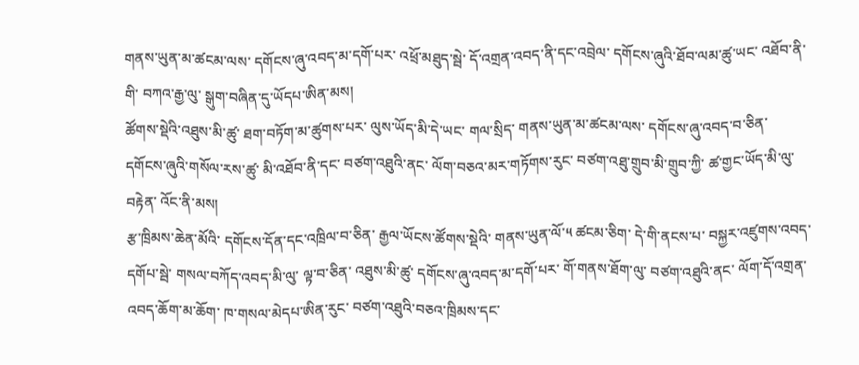གནས་ཡུན་མ་ཚངམ་ལས་ དགོངས་ཞུ་འབད་མ་དགོ་པར་ འཕྲོ་མཐུད་སྦེ་ དོ་འགྲན་འབད་ནི་དང་འབྲེལ་ དགོངས་ཞུའི་ཐོབ་ལམ་ཚུ་ཡང་ འཐོབ་ནི་གི་ བཀའ་རྒྱ་ལུ་ སྒུག་བཞིན་དུ་ཡོདཔ་ཨིན་མས།
ཚོགས་སྡེའི་འཐུས་མི་ཚུ་ ཐག་བཏོག་མ་ཚུགས་པར་ ལུས་ཡོད་མི་དེ་ཡང་ གལ་སྲིད་ གནས་ཡུན་མ་ཚངམ་ལས་ དགོངས་ཞུ་འབད་བ་ཅིན་ དགོངས་ཞུའི་གསོལ་རས་ཚུ་ མི་འཐོབ་ནི་དང་ བཙག་འཐུའི་ནང་ ལོག་བཅའ་མར་གཏོགས་རུང་ བཙག་འཐུ་གྲུབ་མི་གྲུབ་ཀྱི་ ཚ་གྱང་ཡོད་མི་ལུ་བརྟེན་ འོང་ནི་མས།
རྩ་ཁྲིམས་ཆེན་མོའི་ དགོངས་དོན་དང་འཁྲིལ་བ་ཅིན་ རྒྱལ་ཡོངས་ཚོགས་སྡེའི་ གནས་ཡུན་ལོ་༥ ཚངམ་ཅིག་ དེ་གི་ནངས་པ་ བསྐྱར་འཛུགས་འབད་དགོཔ་སྦེ་ གསལ་བཀོད་འབད་མི་ལུ་ ལྟ་བ་ཅིན་ འཐུས་མི་ཚུ་ དགོངས་ཞུ་འབད་མ་དགོ་པར་ གོ་གནས་ཐོག་ལུ་ བཙག་འཐུའི་ནང་ ལོག་དོ་འགྲན་འབད་ཆོག་མ་ཆོག་ ཁ་གསལ་མེདཔ་ཨིན་རུང་ བཙག་འཐུའི་བཅའ་ཁྲིམས་དང་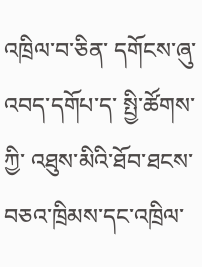འཁྲིལ་བ་ཅིན་ དགོངས་ཞུ་འབད་དགོཔ་ད་ སྤྱི་ཚོགས་ཀྱི་ འཐུས་མིའི་ཐོབ་ཐངས་བཅའ་ཁྲིམས་དང་འཁྲིལ་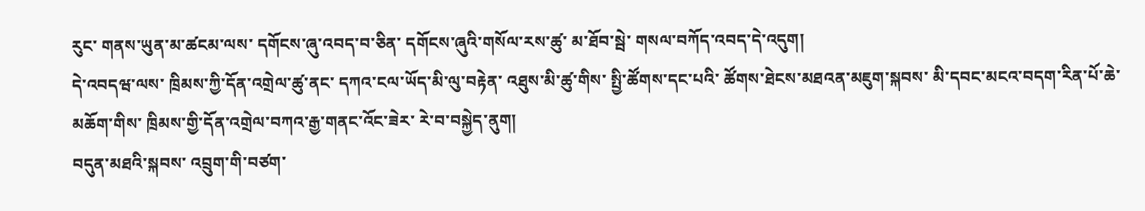རུང་ གནས་ཡུན་མ་ཚངམ་ལས་ དགོངས་ཞུ་འབད་བ་ཅིན་ དགོངས་ཞུའི་གསོལ་རས་ཚུ་ མ་ཐོབ་སྦེ་ གསལ་བཀོད་འབད་དེ་འདུག།
དེ་འབདཝ་ལས་ ཁྲིམས་ཀྱི་དོན་འགྲེལ་ཚུ་ནང་ དཀའ་ངལ་ཡོད་མི་ལུ་བརྟེན་ འཐུས་མི་ཚུ་གིས་ སྤྱི་ཚོགས་དང་པའི་ ཚོགས་ཐེངས་མཐའན་མཇུག་སྐབས་ མི་དབང་མངའ་བདག་རིན་པོ་ཆེ་མཆོག་གིས་ ཁྲིམས་གྱི་དོན་འགྲེལ་བཀའ་རྒྱ་གནང་འོང་ཟེར་ རེ་བ་བསྐྱེད་ནུག།
བདུན་མཐའི་སྐབས་ འབྲུག་གི་བཙག་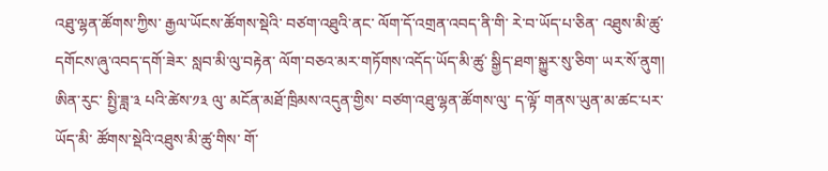འཐུ་ལྷན་ཚོགས་ཀྱིས་ རྒྱལ་ཡོངས་ཚོགས་སྡེའི་ བཙག་འཐུའི་ནང་ ལོག་དོ་འགྲན་འབད་ནི་གི་ རེ་བ་ཡོད་པ་ཅིན་ འཐུས་མི་ཚུ་ དགོངས་ཞུ་འབད་དགོ་ཟེར་ སླབ་མི་ལུ་བརྟེན་ ལོག་བཅའ་མར་གཏོགས་འདོད་ཡོད་མི་ཚུ་ སྒྱིད་ཐག་སྐྱུར་སུ་ཅིག་ ཡར་སོ་ནུག།
ཨིན་རུང་ སྤྱི་ཟླ་༣ པའི་ཚེས་༡༣ ལུ་ མངོན་མཐོ་ཁྲིམས་འདུན་གྱིས་ བཙག་འཐུ་ལྷན་ཚོགས་ལུ་ ད་ལྟོ་ གནས་ཡུན་མ་ཚང་པར་ཡོད་མི་ ཚོགས་སྡེའི་འཐུས་མི་ཚུ་གིས་ གོ་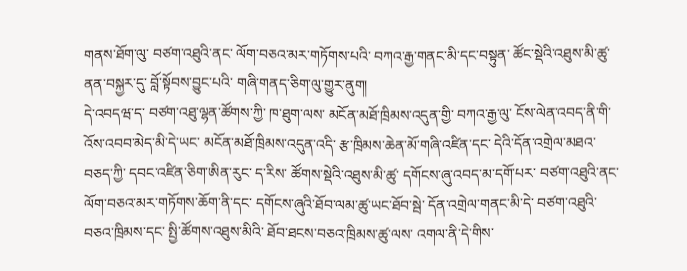གནས་ཐོག་ལུ་ བཙག་འཐུའི་ནང་ ལོག་བཅའ་མར་གཏོགས་པའི་ བཀའ་རྒྱ་གནང་མི་དང་བསྟུན་ ཚོང་སྡེའི་འཐུས་མི་ཚུ་ ནན་བསྐྱར་དུ་ བློ་སྟོབས་བྱུང་པའི་ གཞི་གནད་ཅིག་ལུ་གྱུར་ནུག།
དེ་འབདཝ་ད་ བཙག་འཐུ་ལྷན་ཚོགས་ཀྱི་ ཁ་ཐུག་ལས་ མངོན་མཐོ་ཁྲིམས་འདུན་གྱི་ བཀའ་རྒྱ་ལུ་ ངོས་ལེན་འབད་ནི་གི་ འོས་འབབ་མེད་མི་དེ་ཡང་ མངོན་མཐོ་ཁྲིམས་འདུན་འདི་ རྩ་ཁྲིམས་ཆེན་མོ་གཞི་འཛིན་དང་ དེའི་དོན་འགྲེལ་མཐའ་བཅད་ཀྱི་ དབང་འཛིན་ཅིག་ཨིན་རུང་ ད་རིས་ ཚོགས་སྡེའི་འཐུས་མི་ཚུ་ དགོངས་ཞུ་འབད་མ་དགོ་པར་ བཙག་འཐུའི་ནང་ ལོག་བཅའ་མར་གཏོགས་ཆོག་ནི་དང་ དགོངས་ཞུའི་ཐོབ་ལམ་ཚུ་ཡང་ཐོབ་སྦེ་ དོན་འགྲེལ་གནང་མི་དེ་ བཙག་འཐུའི་བཅའ་ཁྲིམས་དང་ སྤྱི་ཚོགས་འཐུས་མིའི་ ཐོབ་ཐངས་བཅའ་ཁྲིམས་ཚུ་ལས་ འགལ་ནི་དེ་གིས་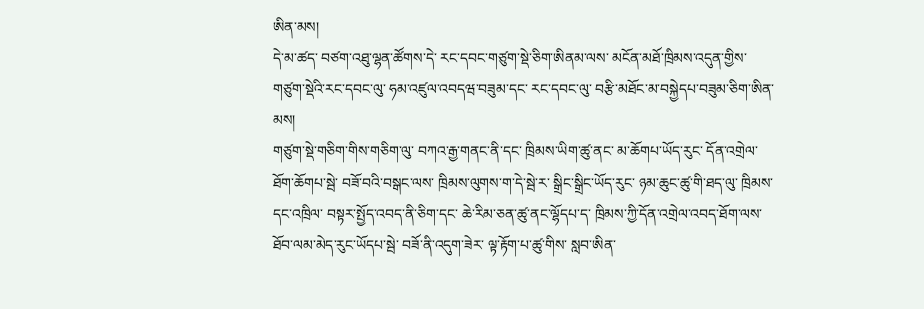ཨིན་མས།
དེ་མ་ཚད་ བཙག་འཐུ་ལྷན་ཚོགས་དེ་ རང་དབང་གཙུག་སྡེ་ཅིག་ཨིནམ་ལས་ མངོན་མཐོ་ཁྲིམས་འདུན་གྱིས་ གཙུག་སྡེའི་རང་དབང་ལུ་ ཧམ་འཛུལ་འབདཝ་བཟུམ་དང་ རང་དབང་ལུ་ བརྩི་མཐོང་མ་བསྐྱེདཔ་བཟུམ་ཅིག་ཨིན་མས།
གཙུག་སྡེ་གཅིག་གིས་གཅིག་ལུ་ བཀའ་རྒྱ་གནང་ནི་དང་ ཁྲིམས་ཡིག་ཚུ་ནང་ མ་ཆོགཔ་ཡོད་རུང་ དོན་འགྲེལ་ཐོག་ཆོགཔ་སྦེ་ བཟོ་བའི་བསྒང་ལས་ ཁྲིམས་ལུགས་ག་དེ་སྦེ་ར་ སྒྲིང་སྒྲིང་ཡོད་རུང་ ཉམ་ཆུང་ཚུ་གི་ཐད་ལུ་ ཁྲིམས་དང་འཁྲིལ་ བསྟར་སྤྱོད་འབད་ནི་ཅིག་དང་ ཆེ་རིམ་ཅན་ཚུ་ནང་ལྷོདཔ་ད་ ཁྲིམས་ཀྱི་དོན་འགྲེལ་འབད་ཐོག་ལས་ ཐོབ་ལམ་མེད་རུང་ཡོདཔ་སྦེ་ བཟོ་ནི་འདུག་ཟེར་ ལྟ་རྟོག་པ་ཚུ་གིས་ སླབ་ཨིན་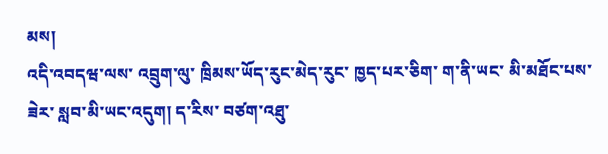མས།
འདི་འབདཝ་ལས་ འབྲུག་ལུ་ ཁྲིམས་ཡོད་རུང་མེད་རུང་ ཁྱད་པར་ཅིག་ ག་ནི་ཡང་ མི་མཐོང་པས་ཟེར་ སླབ་མི་ཡང་འདུག། ད་རིས་ བཙག་འཐུ་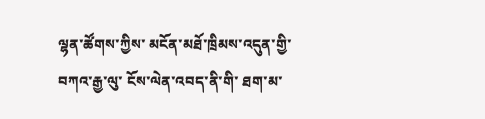ལྷན་ཚོགས་ཀྱིས་ མངོན་མཐོ་ཁྲིམས་འདུན་གྱི་ བཀའ་རྒྱ་ལུ་ ངོས་ལེན་འབད་ནི་གི་ ཐག་མ་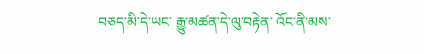བཅད་མི་དེ་ཡང་ རྒྱུ་མཚན་དེ་ལུ་བརྟེན་ འོང་ནི་མས་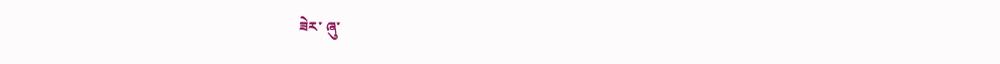ཟེར་ ཞུ་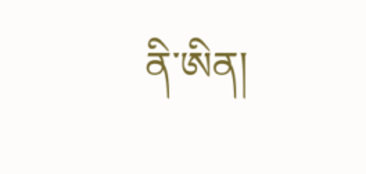ནི་ཨིན།